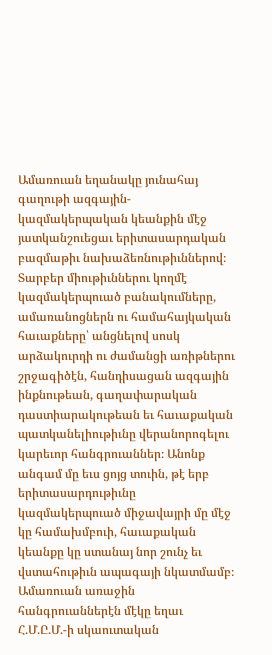Ամառուան եղանակը յունահայ գաղութի ազգային-կազմակերպական կեանքին մէջ յատկանշուեցաւ երիտասարդական բազմաթիւ նախաձեռնութիւններով։ Տարբեր միութիւններու կողմէ կազմակերպուած բանակումները, ամառանոցներն ու համահայկական հաւաքները՝ անցնելով սոսկ արձակուրդի ու ժամանցի առիթներու շրջագիծէն, հանդիսացան ազգային ինքնութեան, գաղափարական դաստիարակութեան եւ հաւաքական պատկանելիութիւնը վերանորոգելու կարեւոր հանգրուաններ։ Անոնք անգամ մը եւս ցոյց տուին, թէ երբ երիտասարդութիւնը կազմակերպուած միջավայրի մը մէջ կը համախմբուի, հաւաքական կեանքը կը ստանայ նոր շունչ եւ վստահութիւն ապագայի նկատմամբ։
Ամառուան առաջին հանգրուաններէն մէկը եղաւ Հ.Մ.Ը.Մ.-ի սկաուտական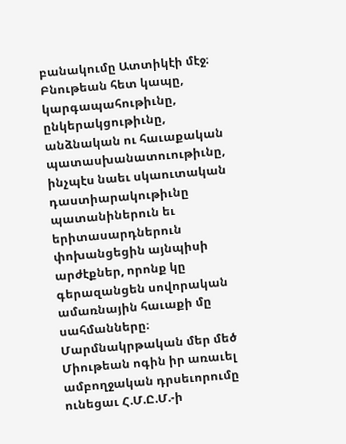բանակումը Ատտիկէի մէջ։ Բնութեան հետ կապը, կարգապահութիւնը, ընկերակցութիւնը, անձնական ու հաւաքական պատասխանատուութիւնը, ինչպէս նաեւ սկաուտական դաստիարակութիւնը պատանիներուն եւ երիտասարդներուն փոխանցեցին այնպիսի արժէքներ, որոնք կը գերազանցեն սովորական ամառնային հաւաքի մը սահմանները։
Մարմնակրթական մեր մեծ Միութեան ոգին իր առաւել ամբողջական դրսեւորումը ունեցաւ Հ.Մ.Ը.Մ.-ի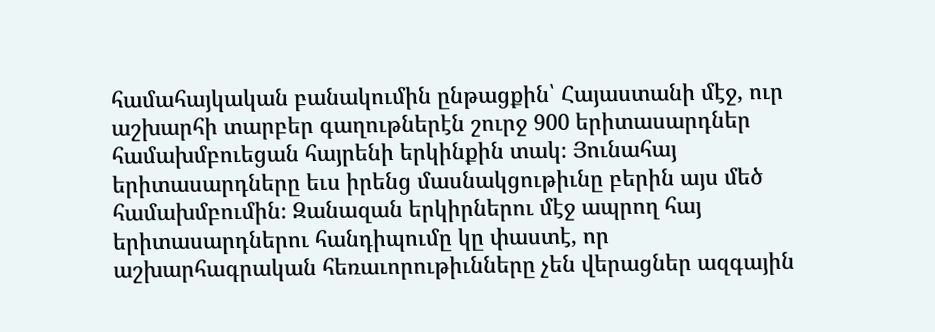համահայկական բանակումին ընթացքին՝ Հայաստանի մէջ, ուր աշխարհի տարբեր գաղութներէն շուրջ 900 երիտասարդներ համախմբուեցան հայրենի երկինքին տակ։ Յունահայ երիտասարդները եւս իրենց մասնակցութիւնը բերին այս մեծ համախմբումին։ Զանազան երկիրներու մէջ ապրող հայ երիտասարդներու հանդիպումը կը փաստէ, որ աշխարհագրական հեռաւորութիւնները չեն վերացներ ազգային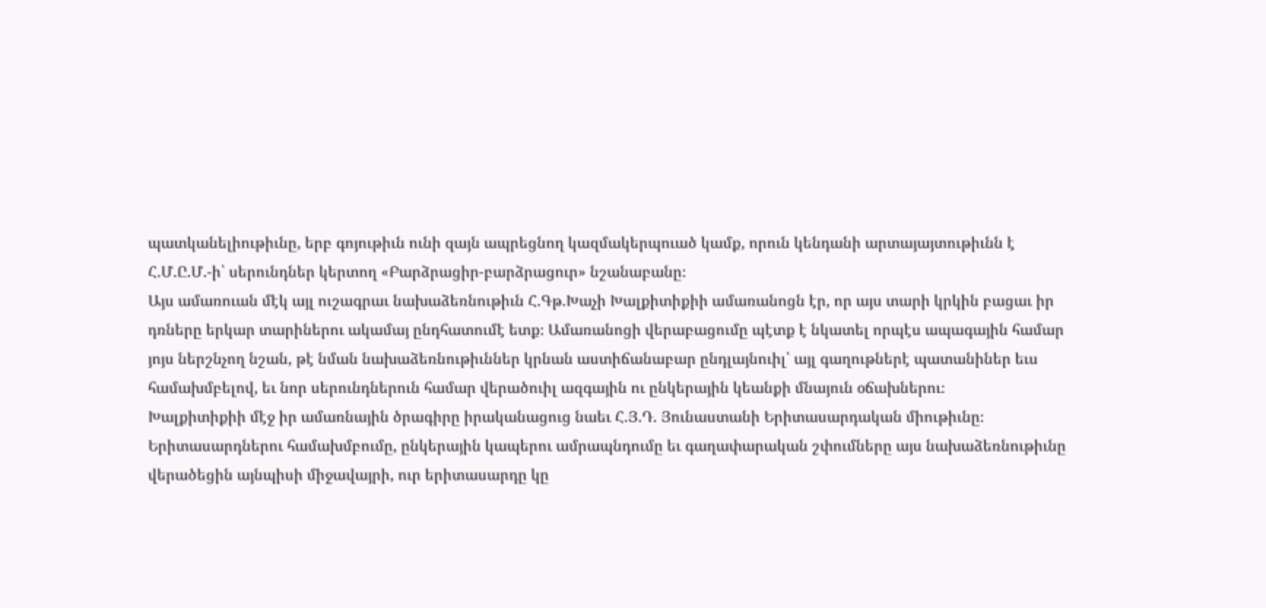պատկանելիութիւնը, երբ գոյութիւն ունի զայն ապրեցնող կազմակերպուած կամք, որուն կենդանի արտայայտութիւնն է Հ.Մ.Ը.Մ.-ի՝ սերունդներ կերտող «Բարձրացիր-բարձրացուր» նշանաբանը։
Այս ամառուան մէկ այլ ուշագրաւ նախաձեռնութիւն Հ.Գթ.Խաչի Խալքիտիքիի ամառանոցն էր, որ այս տարի կրկին բացաւ իր դռները երկար տարիներու ակամայ ընդհատումէ ետք։ Ամառանոցի վերաբացումը պէտք է նկատել որպէս ապագային համար յոյս ներշնչող նշան, թէ նման նախաձեռնութիւններ կրնան աստիճանաբար ընդլայնուիլ՝ այլ գաղութներէ պատանիներ եւս համախմբելով, եւ նոր սերունդներուն համար վերածուիլ ազգային ու ընկերային կեանքի մնայուն օճախներու։
Խալքիտիքիի մէջ իր ամառնային ծրագիրը իրականացուց նաեւ Հ.Յ.Դ. Յունաստանի Երիտասարդական միութիւնը։ Երիտասարդներու համախմբումը, ընկերային կապերու ամրապնդումը եւ գաղափարական շփումները այս նախաձեռնութիւնը վերածեցին այնպիսի միջավայրի, ուր երիտասարդը կը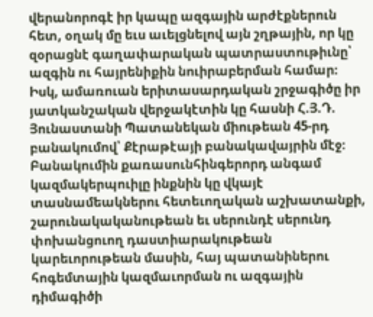վերանորոգէ իր կապը ազգային արժէքներուն հետ, օղակ մը եւս աւելցնելով այն շղթային, որ կը զօրացնէ գաղափարական պատրաստութիւնը՝ ազգին ու հայրենիքին նուիրաբերման համար։
Իսկ, ամառուան երիտասարդական շրջագիծը իր յատկանշական վերջակէտին կը հասնի Հ.Յ.Դ. Յունաստանի Պատանեկան միութեան 45-րդ բանակումով՝ Քէրաթէայի բանակավայրին մէջ։ Բանակումին քառասունհինգերորդ անգամ կազմակերպուիլը ինքնին կը վկայէ տասնամեակներու հետեւողական աշխատանքի, շարունակականութեան եւ սերունդէ սերունդ փոխանցուող դաստիարակութեան կարեւորութեան մասին, հայ պատանիներու հոգեմտային կազմաւորման ու ազգային դիմագիծի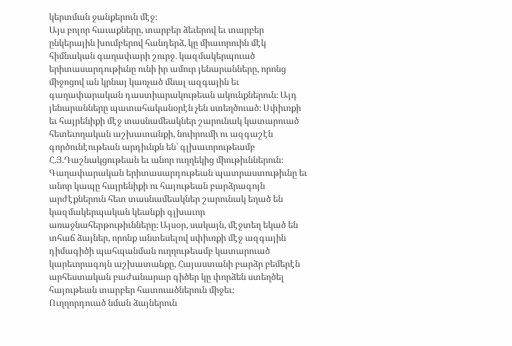կերտման ջանքերուն մէջ։
Այս բոլոր հաւաքները, տարբեր ձեւերով եւ տարբեր ընկերային խումբերով հանդերձ, կը միաւորուին մէկ հիմնական գաղափարի շուրջ. կազմակերպուած երիտասարդութիւնը ունի իր ամուր յենարանները, որոնց միջոցով ան կրնայ կառչած մնալ ազգային եւ գաղափարական դաստիարակութեան ակունքներուն։ Այդ յենարանները պատահականօրէն չեն ստեղծուած։ Սփիւռքի եւ հայրենիքի մէջ տասնամեակներ շարունակ կատարուած հետեւողական աշխատանքի, նուիրումի ու ազգաշէն գործունէութեան արդիւնքն են՝ գլխաւորութեամբ Հ.Յ.Դաշնակցութեան եւ անոր ուղղեկից միութիւններուն։
Գաղափարական երիտասարդութեան պատրաստութիւնը եւ անոր կապը հայրենիքի ու հայութեան բարձրագոյն արժէքներուն հետ տասնամեակներ շարունակ եղած են կազմակերպական կեանքի գլխաւոր առաջնահերթութիւնները։ Այսօր, սակայն, մէջտեղ եկած են տհաճ ձայներ, որոնք անտեսելով սփիւռքի մէջ ազգային դիմագիծի պահպանման ուղղութեամբ կատարուած կարեւորագոյն աշխատանքը, Հայաստանի բարձր բեմերէն արհեստական բաժանարար գիծեր կը փորձեն ստեղծել հայութեան տարբեր հատուածներուն միջեւ։
Ուղղորդուած նման ձայներուն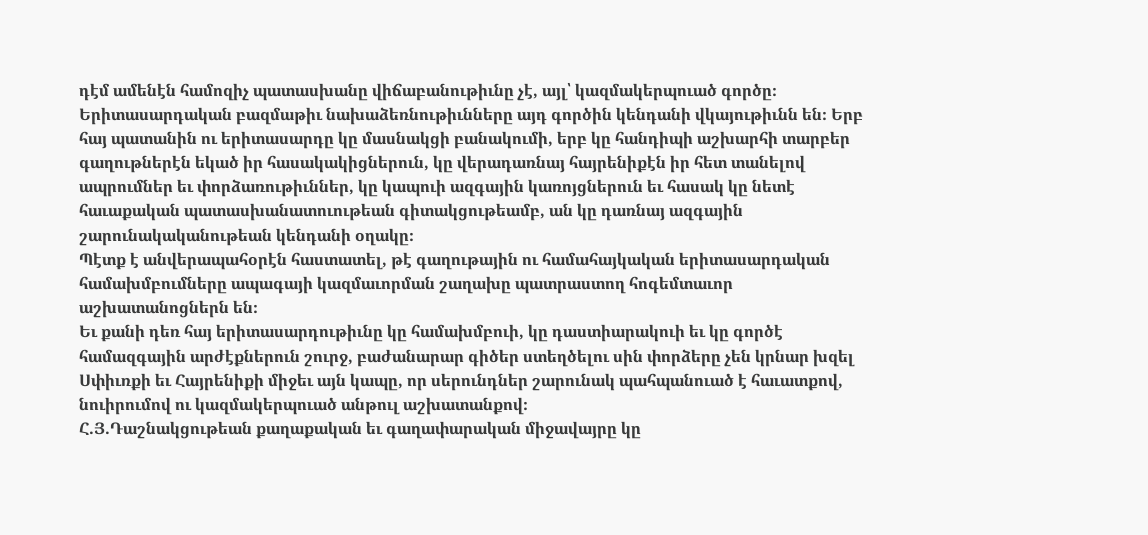դէմ ամենէն համոզիչ պատասխանը վիճաբանութիւնը չէ, այլ՝ կազմակերպուած գործը։ Երիտասարդական բազմաթիւ նախաձեռնութիւնները այդ գործին կենդանի վկայութիւնն են։ Երբ հայ պատանին ու երիտասարդը կը մասնակցի բանակումի, երբ կը հանդիպի աշխարհի տարբեր գաղութներէն եկած իր հասակակիցներուն, կը վերադառնայ հայրենիքէն իր հետ տանելով ապրումներ եւ փորձառութիւններ, կը կապուի ազգային կառոյցներուն եւ հասակ կը նետէ հաւաքական պատասխանատուութեան գիտակցութեամբ, ան կը դառնայ ազգային շարունակականութեան կենդանի օղակը։
Պէտք է անվերապահօրէն հաստատել, թէ գաղութային ու համահայկական երիտասարդական համախմբումները ապագայի կազմաւորման շաղախը պատրաստող հոգեմտաւոր աշխատանոցներն են։
Եւ քանի դեռ հայ երիտասարդութիւնը կը համախմբուի, կը դաստիարակուի եւ կը գործէ համազգային արժէքներուն շուրջ, բաժանարար գիծեր ստեղծելու սին փորձերը չեն կրնար խզել Սփիւռքի եւ Հայրենիքի միջեւ այն կապը, որ սերունդներ շարունակ պահպանուած է հաւատքով, նուիրումով ու կազմակերպուած անթուլ աշխատանքով։
Հ.Յ.Դաշնակցութեան քաղաքական եւ գաղափարական միջավայրը կը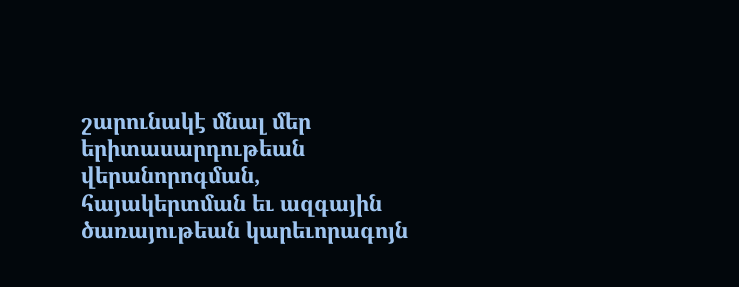շարունակէ մնալ մեր երիտասարդութեան վերանորոգման, հայակերտման եւ ազգային ծառայութեան կարեւորագոյն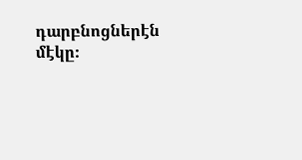դարբնոցներէն մէկը։